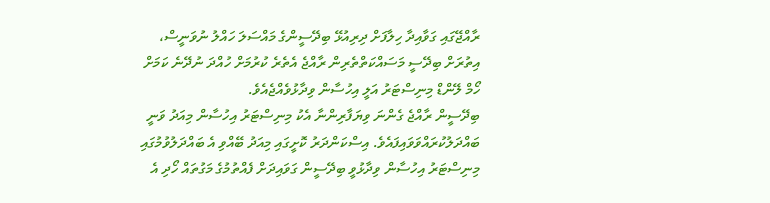ރާއްޖޭގައި ގަވާއިދާ ހިލާފަށް ދިރިއުޅޭ ބިދޭސީންގެ މައްސަލަ ހައްލު ނުވަނީސް، އިތުރަށް ބިދޭސީ މަސައްކަތްތެރިން ރާއްޖެ އެތެރެ ކުރުމަށް ހުއްދަ ނުދޭނެ ކަމަށް ހޯމް ލޭންޑް މިނިސްޓަރު އަލީ އިހުސާން ވިދާޅުވެއްޖެއެވެ.
ބިދޭސީން ރާއްޖެ ގެންނަ ވިޔަފާރިންނާ އެކު މިނިސްޓަރު އިހުސާން މިއަދު ވަނީ ބައްދަލުކުރައްވަވައިފައެވެ. އިސްކަންދަރު ކޮށީގައި މިއަދު ބޭއްވި އެ ބައްދަލުވުމުގައި މިނިސްޓަރު އިހުސާން ވިދާޅުވީ ބިދޭސީން ގަވައިދަށް ފެއްތުމުގެ މަގުތައް ހޯދި އެ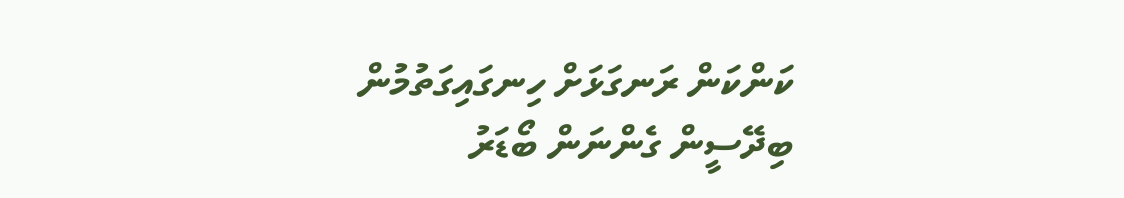ކަންކަން ރަނގަޅަށް ހިނގައިގަތުމުން ބިދޭސީން ގެންނަން ބޯޑަރު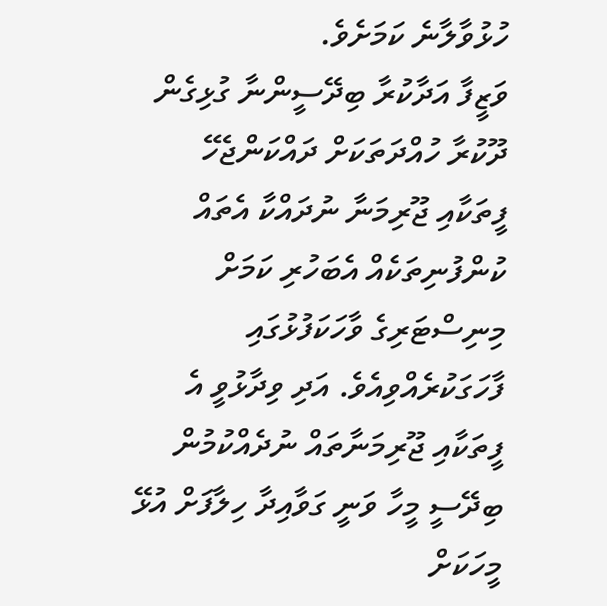ހުޅުވާލާނެ ކަމަށެވެ.
ވަޒީފާ އަދާކުރާ ބިދޭސީންނާ ގުޅިގެން ދޫކުރާ ހުއްދަތަކަށް ދައްކަންޖެހޭ ފީތަކާއި ޖޫރިމަނާ ނުދައްކާ އެތައް ކުންފުނިތަކެއް އެބަހުރި ކަމަށް މިނިސްޓަރިގެ ވާހަކަފުޅުގައި ފާހަގަކުރެއްވިއެވެ. އަދި ވިދާޅުވީ އެ ފީތަކާއި ޖޫރިމަނާތައް ނުދެއްކުމުން ބިދޭސީ މީހާ ވަނީ ގަވާއިދާ ހިލާފަށް އުޅޭ މީހަކަށް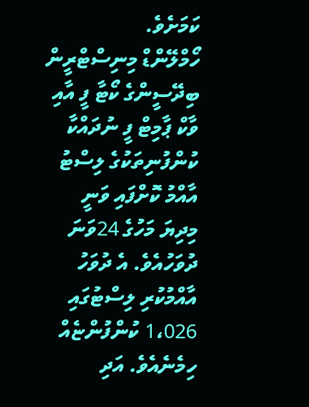ކަމަށެވެ.
ހޯމްލޭންޑް މިނިސްޓްރީން ބިދޭސީންގެ ކޯޓާ ފީ އާއި ވާކް ޕާމިޓް ފީ ނުދައްކާ ކުންފުނިތަކުގެ ލިސްޓު އާއްމު ކޮށްފައި ވަނީ މިދިޔަ މަހުގެ 24ވަނަ ދުވަހުއެވެ. އެ ދުވަހު އާއްމުކުރި ލިސްޓުގައި 1،026 ކުންފުންޏެއް ހިމެނެއެވެ. އަދި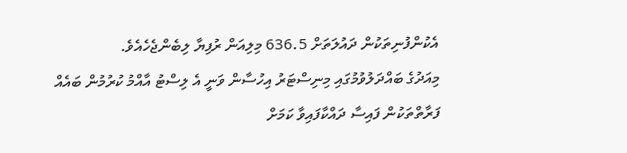އެކުންފުނިތަކުން ދައުލަތަށް 636.5 މިލިއަން ރުފިޔާ ލިބެންޖެހެއެވެ.
މިއަދުގެ ބައްދަލުވުމުގައި މިނިސްޓަރު އިހުސާން ވަނީ އެ ލިސްޓު އާއްމު ކުރުމުން ބައެއް ފަރާތްތަކުން ފައިސާ ދައްކާފައިވާ ކަމަށް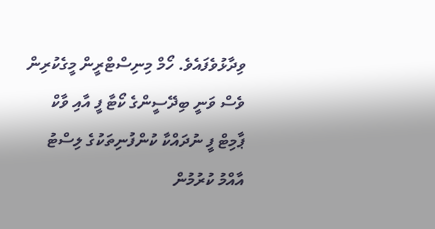ވިދާޅުވެފައެވެ. ހޯމް މިނިސްޓްރީން މީގެކުރިން ވެސް ވަނީ ބިދޭސީންގެ ކޯޓާ ފީ އާއި ވާކް ޕާމިޓް ފީ ނުދައްކާ ކުންފުނިތަކުގެ ލިސްޓު އާއްމު ކުރުމުން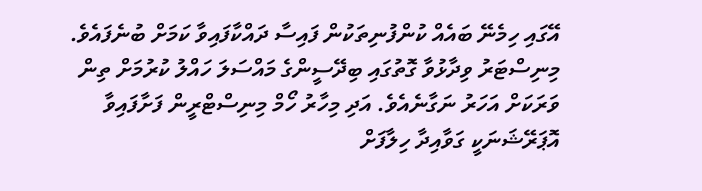އޭގައި ހިމެނޭ ބައެއް ކުންފުނިތަކުން ފައިސާ ދައްކާފައިވާ ކަމަށް ބުނެފައެވެ.
މިނިސްޓަރު ވިދާޅުވާ ގޮތުގައި ބިދޭސީންގެ މައްސަލަ ހައްލު ކުރުމަށް ތިން ވަރަކަށް އަހަރު ނަގާނެއެވެ. އަދި މިހާރު ހޯމް މިނިސްޓްރީން ފަށާފައިވާ އޮޕަރޭޝަނަކީ ގަވާއިދާ ހިލާފަށް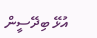އުޅޭ ބިދޭސީން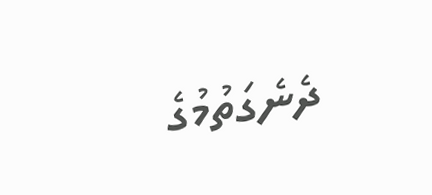ދެނެގަތުމުގެ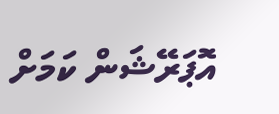އޮޕަރޭޝަން ކަމަށް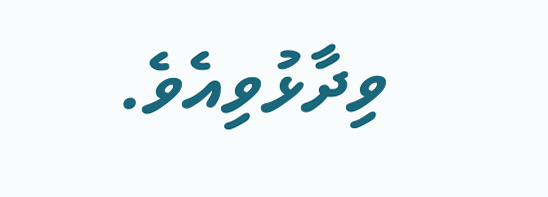ވިދާޅުވިއެވެ.